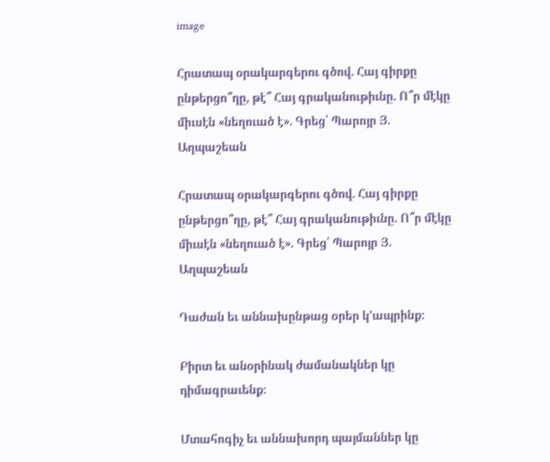image

Հրատապ օրակարգերու գծով. Հայ գիրքը ընթերցո՞ղը, թէ՞ Հայ գրականութիւնը. Ո՞ր մէկը միւսէն «նեղուած է». Գրեց՝ Պարոյր Յ. Աղպաշեան

Հրատապ օրակարգերու գծով. Հայ գիրքը ընթերցո՞ղը, թէ՞ Հայ գրականութիւնը. Ո՞ր մէկը միւսէն «նեղուած է». Գրեց՝ Պարոյր Յ. Աղպաշեան

Դաժան եւ աննախընթաց օրեր կ’ապրինք։

Բիրտ եւ անօրինակ ժամանակներ կը դիմագրաւենք։

Մտահոգիչ եւ աննախորդ պայմաններ կը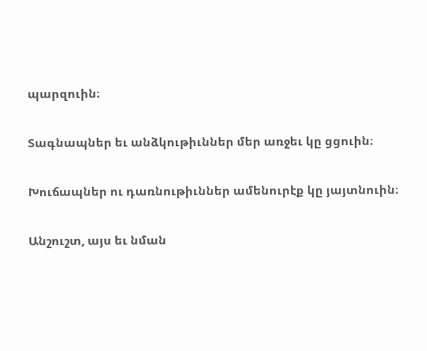պարզուին։

Տագնապներ եւ անձկութիւններ մեր առջեւ կը ցցուին։

Խուճապներ ու դառնութիւններ ամենուրէք կը յայտնուին։

Անշուշտ, այս եւ նման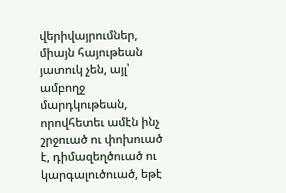վերիվայրումներ, միայն հայութեան յատուկ չեն, այլ՝ ամբողջ մարդկութեան, որովհետեւ ամէն ինչ շրջուած ու փոխուած է, դիմազեղծուած ու կարգալուծուած, եթէ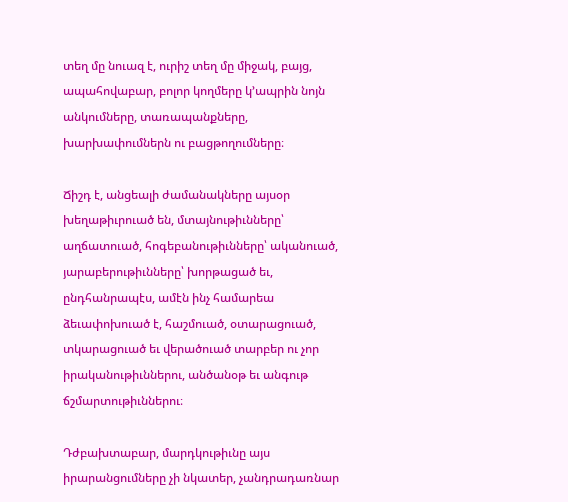տեղ մը նուազ է, ուրիշ տեղ մը միջակ, բայց, ապահովաբար, բոլոր կողմերը կ’ապրին նոյն անկումները, տառապանքները, խարխափումներն ու բացթողումները։

Ճիշդ է, անցեալի ժամանակները այսօր խեղաթիւրուած են, մտայնութիւնները՝ աղճատուած, հոգեբանութիւնները՝ ականուած, յարաբերութիւնները՝ խորթացած եւ, ընդհանրապէս, ամէն ինչ համարեա ձեւափոխուած է, հաշմուած, օտարացուած, տկարացուած եւ վերածուած տարբեր ու չոր իրականութիւններու, անծանօթ եւ անգութ ճշմարտութիւններու։

Դժբախտաբար, մարդկութիւնը այս իրարանցումները չի նկատեր, չանդրադառնար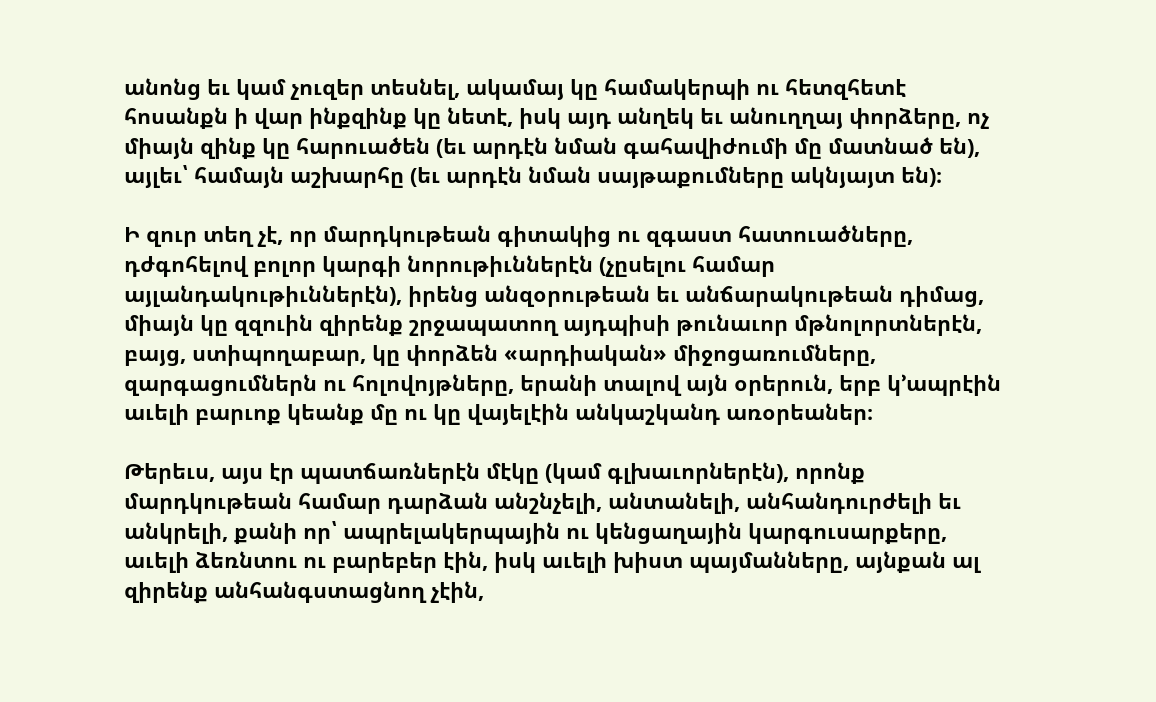անոնց եւ կամ չուզեր տեսնել, ակամայ կը համակերպի ու հետզհետէ հոսանքն ի վար ինքզինք կը նետէ, իսկ այդ անղեկ եւ անուղղայ փորձերը, ոչ միայն զինք կը հարուածեն (եւ արդէն նման գահավիժումի մը մատնած են), այլեւ՝ համայն աշխարհը (եւ արդէն նման սայթաքումները ակնյայտ են)։

Ի զուր տեղ չէ, որ մարդկութեան գիտակից ու զգաստ հատուածները, դժգոհելով բոլոր կարգի նորութիւններէն (չըսելու համար այլանդակութիւններէն), իրենց անզօրութեան եւ անճարակութեան դիմաց, միայն կը զզուին զիրենք շրջապատող այդպիսի թունաւոր մթնոլորտներէն, բայց, ստիպողաբար, կը փորձեն «արդիական» միջոցառումները, զարգացումներն ու հոլովոյթները, երանի տալով այն օրերուն, երբ կ’ապրէին աւելի բարւոք կեանք մը ու կը վայելէին անկաշկանդ առօրեաներ։

Թերեւս, այս էր պատճառներէն մէկը (կամ գլխաւորներէն), որոնք մարդկութեան համար դարձան անշնչելի, անտանելի, անհանդուրժելի եւ անկրելի, քանի որ՝ ապրելակերպային ու կենցաղային կարգուսարքերը, աւելի ձեռնտու ու բարեբեր էին, իսկ աւելի խիստ պայմանները, այնքան ալ զիրենք անհանգստացնող չէին,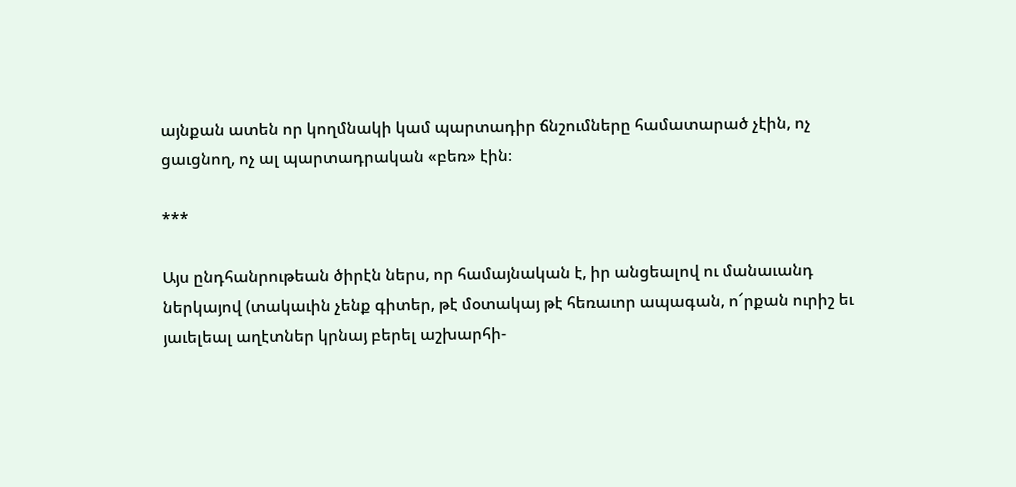այնքան ատեն որ կողմնակի կամ պարտադիր ճնշումները համատարած չէին, ոչ ցաւցնող, ոչ ալ պարտադրական «բեռ» էին։

***

Այս ընդհանրութեան ծիրէն ներս, որ համայնական է, իր անցեալով ու մանաւանդ ներկայով (տակաւին չենք գիտեր, թէ մօտակայ թէ հեռաւոր ապագան, ո՜րքան ուրիշ եւ յաւելեալ աղէտներ կրնայ բերել աշխարհի-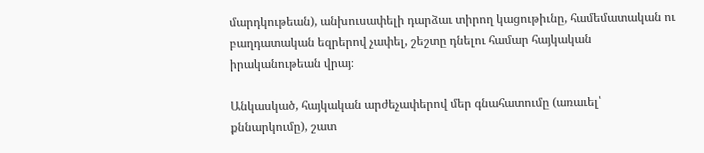մարդկութեան), անխուսափելի դարձաւ տիրող կացութիւնը, համեմատական ու բաղդատական եզրերով չափել, շեշտը դնելու համար հայկական իրականութեան վրայ։

Անկասկած, հայկական արժեչափերով մեր գնահատումը (առաւել՝ քննարկումը), շատ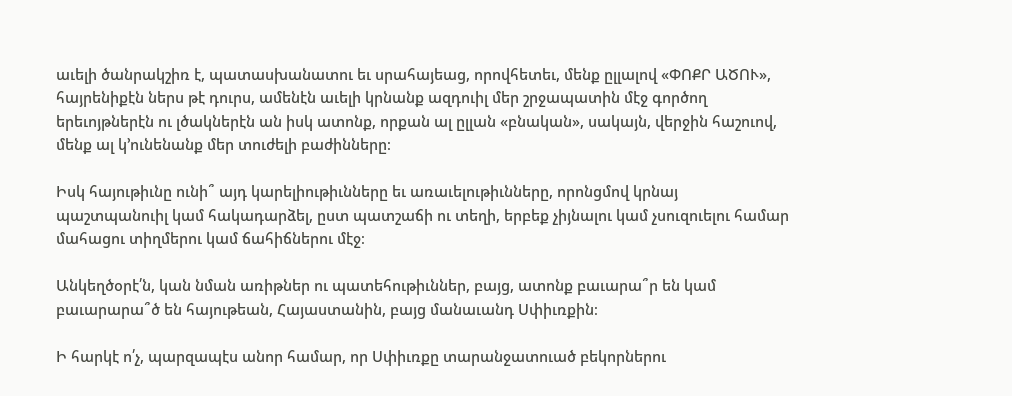աւելի ծանրակշիռ է, պատասխանատու եւ սրահայեաց, որովհետեւ, մենք ըլլալով «ՓՈՔՐ ԱԾՈՒ», հայրենիքէն ներս թէ դուրս, ամենէն աւելի կրնանք ազդուիլ մեր շրջապատին մէջ գործող երեւոյթներէն ու լծակներէն ան իսկ ատոնք, որքան ալ ըլլան «բնական», սակայն, վերջին հաշուով, մենք ալ կ’ունենանք մեր տուժելի բաժինները։

Իսկ հայութիւնը ունի՞ այդ կարելիութիւնները եւ առաւելութիւնները, որոնցմով կրնայ պաշտպանուիլ կամ հակադարձել, ըստ պատշաճի ու տեղի, երբեք չիյնալու կամ չսուզուելու համար մահացու տիղմերու կամ ճահիճներու մէջ։

Անկեղծօրէ՛ն, կան նման առիթներ ու պատեհութիւններ, բայց, ատոնք բաւարա՞ր են կամ բաւարարա՞ծ են հայութեան, Հայաստանին, բայց մանաւանդ Սփիւռքին։

Ի հարկէ ո՛չ, պարզապէս անոր համար, որ Սփիւռքը տարանջատուած բեկորներու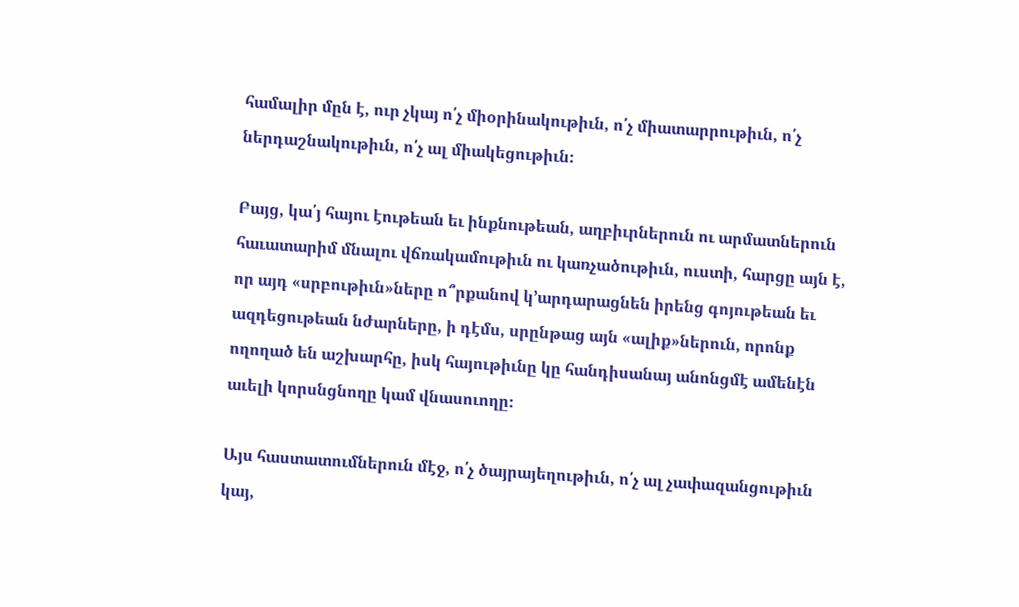համալիր մըն է, ուր չկայ ո՛չ միօրինակութիւն, ո՛չ միատարրութիւն, ո՛չ ներդաշնակութիւն, ո՛չ ալ միակեցութիւն։

Բայց, կա՛յ հայու էութեան եւ ինքնութեան, աղբիւրներուն ու արմատներուն հաւատարիմ մնալու վճռակամութիւն ու կառչածութիւն, ուստի, հարցը այն է, որ այդ «սրբութիւն»ները ո՞րքանով կ’արդարացնեն իրենց գոյութեան եւ ազդեցութեան նժարները, ի դէմս, սրընթաց այն «ալիք»ներուն, որոնք ողողած են աշխարհը, իսկ հայութիւնը կը հանդիսանայ անոնցմէ ամենէն աւելի կորսնցնողը կամ վնասուողը։

Այս հաստատումներուն մէջ, ո՛չ ծայրայեղութիւն, ո՛չ ալ չափազանցութիւն կայ,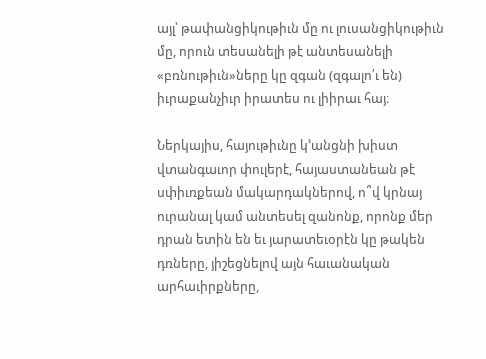այլ՝ թափանցիկութիւն մը ու լուսանցիկութիւն մը, որուն տեսանելի թէ անտեսանելի «բռնութիւն»ները կը զգան (զգալո՛ւ են) իւրաքանչիւր իրատես ու լիիրաւ հայ։

Ներկայիս, հայութիւնը կ’անցնի խիստ վտանգաւոր փուլերէ, հայաստանեան թէ սփիւռքեան մակարդակներով, ո՞վ կրնայ ուրանալ կամ անտեսել զանոնք, որոնք մեր դրան ետին են եւ յարատեւօրէն կը թակեն դռները, յիշեցնելով այն հաւանական արհաւիրքները,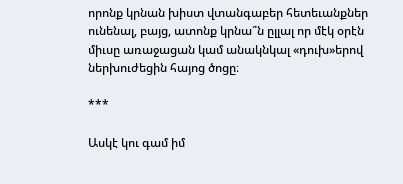որոնք կրնան խիստ վտանգաբեր հետեւանքներ ունենալ, բայց, ատոնք կրնա՞ն ըլլալ որ մէկ օրէն միւսը առաջացան կամ անակնկալ «դուխ»երով ներխուժեցին հայոց ծոցը։

***

Ասկէ կու գամ իմ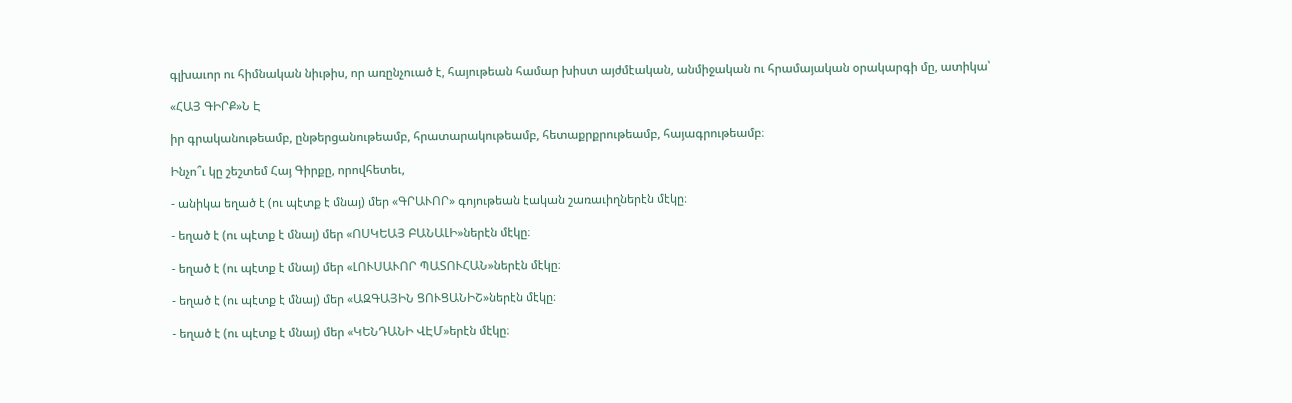գլխաւոր ու հիմնական նիւթիս, որ առընչուած է, հայութեան համար խիստ այժմէական, անմիջական ու հրամայական օրակարգի մը, ատիկա՝

«ՀԱՅ ԳԻՐՔ»Ն Է

իր գրականութեամբ, ընթերցանութեամբ, հրատարակութեամբ, հետաքրքրութեամբ, հայագրութեամբ։

Ինչո՞ւ կը շեշտեմ Հայ Գիրքը, որովհետեւ,

- անիկա եղած է (ու պէտք է մնայ) մեր «ԳՐԱՒՈՐ» գոյութեան էական շառաւիղներէն մէկը։

- եղած է (ու պէտք է մնայ) մեր «ՈՍԿԵԱՅ ԲԱՆԱԼԻ»ներէն մէկը։

- եղած է (ու պէտք է մնայ) մեր «ԼՈՒՍԱՒՈՐ ՊԱՏՈՒՀԱՆ»ներէն մէկը։

- եղած է (ու պէտք է մնայ) մեր «ԱԶԳԱՅԻՆ ՑՈՒՑԱՆԻՇ»ներէն մէկը։

- եղած է (ու պէտք է մնայ) մեր «ԿԵՆԴԱՆԻ ՎԷՄ»երէն մէկը։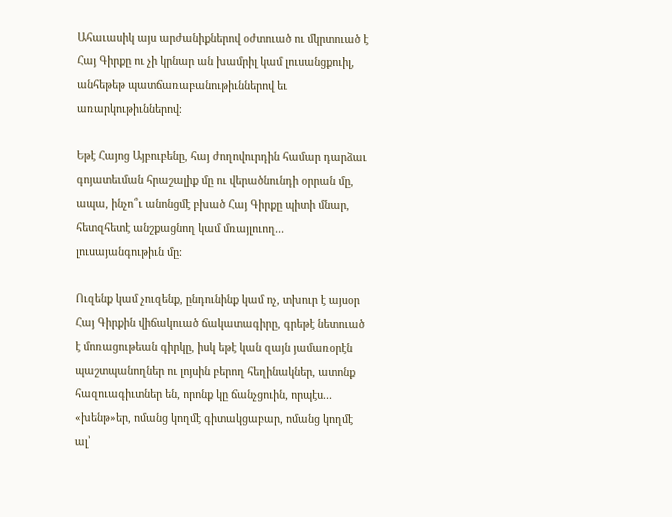Ահաւասիկ այս արժանիքներով օժտուած ու մկրտուած է Հայ Գիրքը ու չի կրնար ան խամրիլ կամ լուսանցքուիլ, անհեթեթ պատճառաբանութիւններով եւ առարկութիւններով։

Եթէ Հայոց Այբուբենը, հայ ժողովուրդին համար դարձաւ գոյատեւման հրաշալիք մը ու վերածնունդի օրրան մը, ապա, ինչո՞ւ անոնցմէ բխած Հայ Գիրքը պիտի մնար, հետզհետէ անշքացնող կամ մռայլուող... լուսայանգութիւն մը։

Ուզենք կամ չուզենք, ընդունինք կամ ոչ, տխուր է այսօր Հայ Գիրքին վիճակուած ճակատագիրը, գրեթէ նետուած է մոռացութեան գիրկը, իսկ եթէ կան զայն յամառօրէն պաշտպանողներ ու լոյսին բերող հեղինակներ, ատոնք հազուագիւտներ են, որոնք կը ճանչցուին, որպէս... «խենթ»եր, ոմանց կողմէ գիտակցաբար, ոմանց կողմէ ալ՝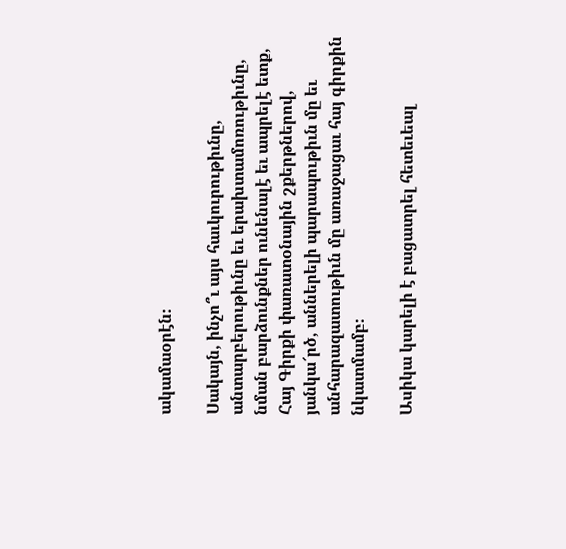ակամաօրէն։

Սակայն, ինչո՞ւ այս հաւկուրութիւնը, անտարբերութիւնը եւ երախտամոռութիւնը, նման բարձունքներ ունենալէ եւ ապրելէ ետք, Հայ Գիրքի փառատօնային շքերթներով, յանկա՜րծ, աններելի պարապութիւն մը եւ անհարազատութիւն մը առաջացաւ հայ գիրքին նկատմամբ։

Ասիկա կարելի է բացատրել հետեւեալ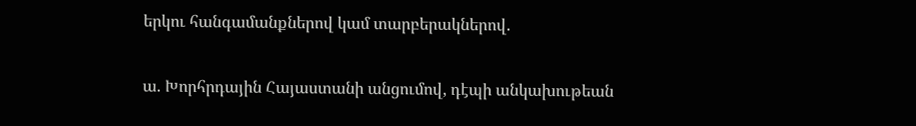երկու հանգամանքներով կամ տարբերակներով.

ա. Խորհրդային Հայաստանի անցումով, դէպի անկախութեան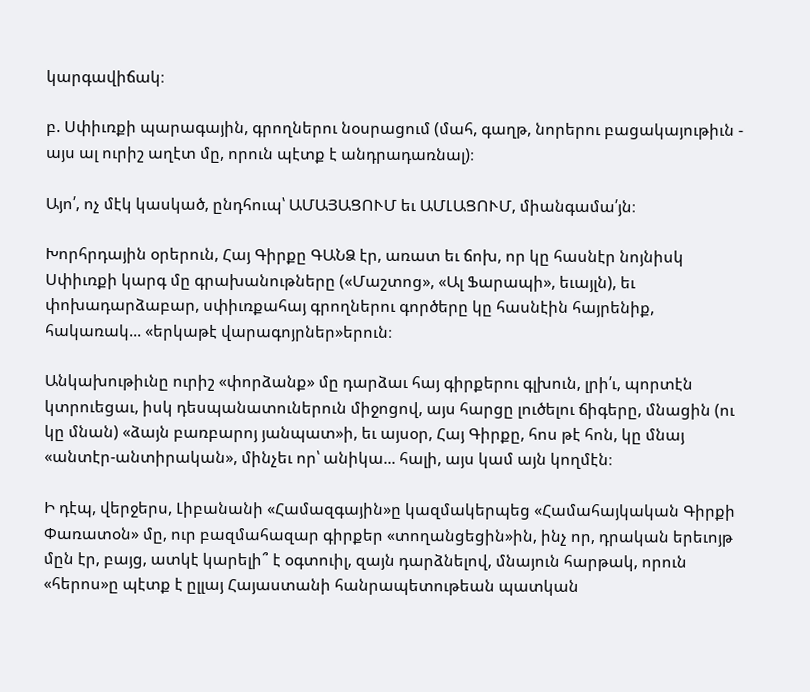կարգավիճակ։

բ. Սփիւռքի պարագային, գրողներու նօսրացում (մահ, գաղթ, նորերու բացակայութիւն - այս ալ ուրիշ աղէտ մը, որուն պէտք է անդրադառնալ)։

Այո՛, ոչ մէկ կասկած, ընդհուպ՝ ԱՄԱՅԱՑՈՒՄ եւ ԱՄԼԱՑՈՒՄ, միանգամա՛յն։

Խորհրդային օրերուն, Հայ Գիրքը ԳԱՆՁ էր, առատ եւ ճոխ, որ կը հասնէր նոյնիսկ Սփիւռքի կարգ մը գրախանութները («Մաշտոց», «Ալ Ֆարապի», եւայլն), եւ փոխադարձաբար, սփիւռքահայ գրողներու գործերը կը հասնէին հայրենիք, հակառակ... «երկաթէ վարագոյրներ»երուն։

Անկախութիւնը ուրիշ «փորձանք» մը դարձաւ հայ գիրքերու գլխուն, լրի՛ւ, պորտէն կտրուեցաւ, իսկ դեսպանատուներուն միջոցով, այս հարցը լուծելու ճիգերը, մնացին (ու կը մնան) «ձայն բառբարոյ յանպատ»ի, եւ այսօր, Հայ Գիրքը, հոս թէ հոն, կը մնայ «անտէր-անտիրական», մինչեւ որ՝ անիկա... հալի, այս կամ այն կողմէն։

Ի դէպ, վերջերս, Լիբանանի «Համազգային»ը կազմակերպեց «Համահայկական Գիրքի Փառատօն» մը, ուր բազմահազար գիրքեր «տողանցեցին»ին, ինչ որ, դրական երեւոյթ մըն էր, բայց, ատկէ կարելի՞ է օգտուիլ, զայն դարձնելով, մնայուն հարթակ, որուն «հերոս»ը պէտք է ըլլայ Հայաստանի հանրապետութեան պատկան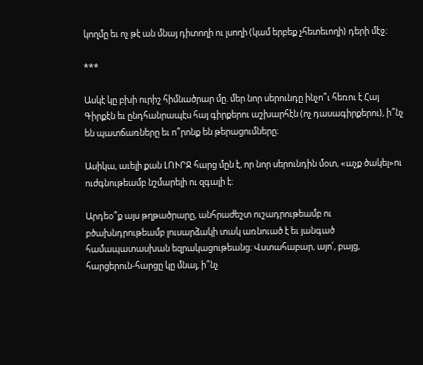կողմը եւ ոչ թէ ան մնայ դիտողի ու լսողի (կամ երբեք չհետեւողի) դերի մէջ։

***

Ասկէ կը բխի ուրիշ հիմնածրար մը. մեր նոր սերունդը ինչո՞ւ հեռու է Հայ Գիրքէն եւ ընդհանրապէս հայ գիրքերու աշխարհէն (ոչ դասագիրքերու), ի՞նչ են պատճառները եւ ո՞րոնք են թերացումները։

Ասիկա, աւելի քան ԼՈՒՐՋ հարց մըն է, որ նոր սերունդին մօտ, «աչք ծակել»ու ուժգնութեամբ նշմարելի ու զգալի է։

Արդեօ՞ք այս թղթածրարը, անհրաժեշտ ուշադրութեամբ ու բծախնդրութեամբ լուսարձակի տակ առնուած է եւ յանգած համապատասխան եզրակացութեանց։ Վստահաբար, այո՛, բայց, հարցերուն-հարցը կը մնայ, ի՞նչ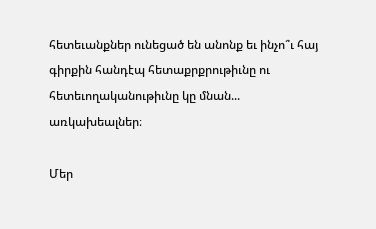հետեւանքներ ունեցած են անոնք եւ ինչո՞ւ հայ գիրքին հանդէպ հետաքրքրութիւնը ու հետեւողականութիւնը կը մնան... առկախեալներ։

Մեր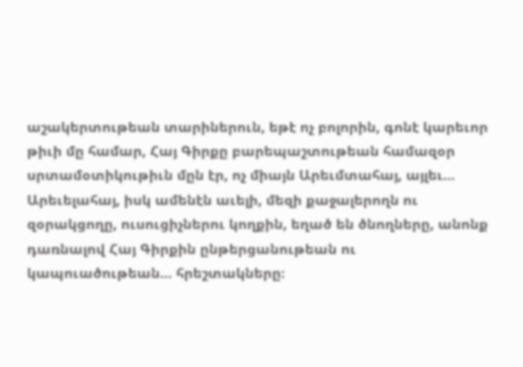աշակերտութեան տարիներուն, եթէ ոչ բոլորին, գոնէ կարեւոր թիւի մը համար, Հայ Գիրքը բարեպաշտութեան համազօր սրտամօտիկութիւն մըն էր, ոչ միայն Արեւմտահայ, այլեւ... Արեւելահայ, իսկ ամենէն աւելի, մեզի քաջալերողն ու զօրակցողը, ուսուցիչներու կողքին, եղած են ծնողները, անոնք դառնալով Հայ Գիրքին ընթերցանութեան ու կապուածութեան... հրեշտակները։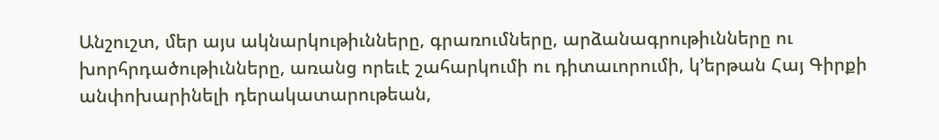Անշուշտ, մեր այս ակնարկութիւնները, գրառումները, արձանագրութիւնները ու խորհրդածութիւնները, առանց որեւէ շահարկումի ու դիտաւորումի, կ’երթան Հայ Գիրքի անփոխարինելի դերակատարութեան,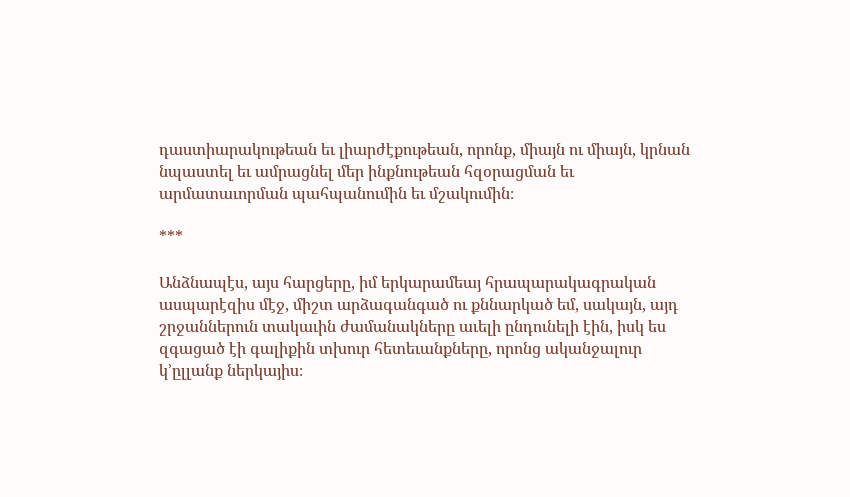դաստիարակութեան եւ լիարժէքութեան, որոնք, միայն ու միայն, կրնան նպաստել եւ ամրացնել մեր ինքնութեան հզօրացման եւ արմատաւորման պահպանումին եւ մշակումին։

***

Անձնապէս, այս հարցերը, իմ երկարամեայ հրապարակագրական ասպարէզիս մէջ, միշտ արձագանգած ու քննարկած եմ, սակայն, այդ շրջաններուն տակաւին ժամանակները աւելի ընդունելի էին, իսկ ես զգացած էի գալիքին տխուր հետեւանքները, որոնց ականջալուր կ’ըլլանք ներկայիս։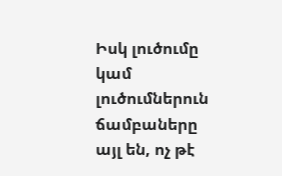Իսկ լուծումը կամ լուծումներուն ճամբաները այլ են, ոչ թէ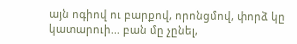այն ոգիով ու բարքով, որոնցմով, փորձ կը կատարուի... բան մը չընել,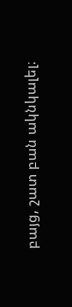բայց, շատ բան ակնկալել։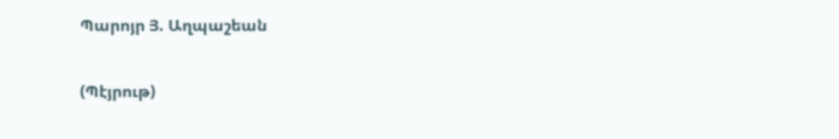Պարոյր Յ. Աղպաշեան

(Պէյրութ)